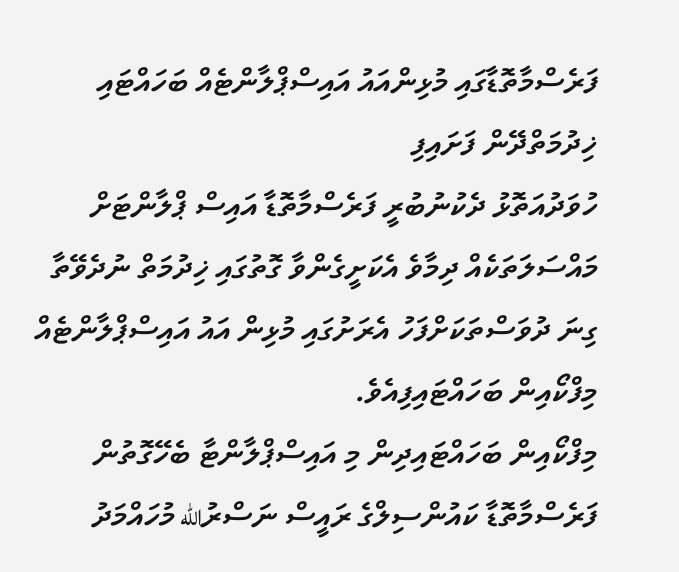ފަރެސްމާތޮޑާގައި މުޅިންއައު އައިސްޕްލާންޓެއް ބަހައްޓައި ޚިދުމަތްދޭން ފަށައިފި
ހުވަދުއަތޮޅު ދެކުނުބުރީ ފަރެސްމާތޮޑާ އައިސް ޕްލާންޓަށް މައްސަލަތަކެއް ދިމާވެ އެކަށީގެންވާ ގޮތުގައި ޚިދުމަތް ނުދެވޭތާ ގިނަ ދުވަސްތަކަށްފަހު އެރަށުގައި މުޅިން އައު އައިސްޕްލާންޓެއް މިފްކޯއިން ބަހައްޓައިފިއެވެ.
މިފްކޯއިން ބަހައްޓައިދިން މި އައިސްޕްލާންޓާ ބެހޭގޮތުން ފަރެސްމާތޮޑާ ކައުންސިލްގެ ރައީސް ނަސްރުالله މުހައްމަދު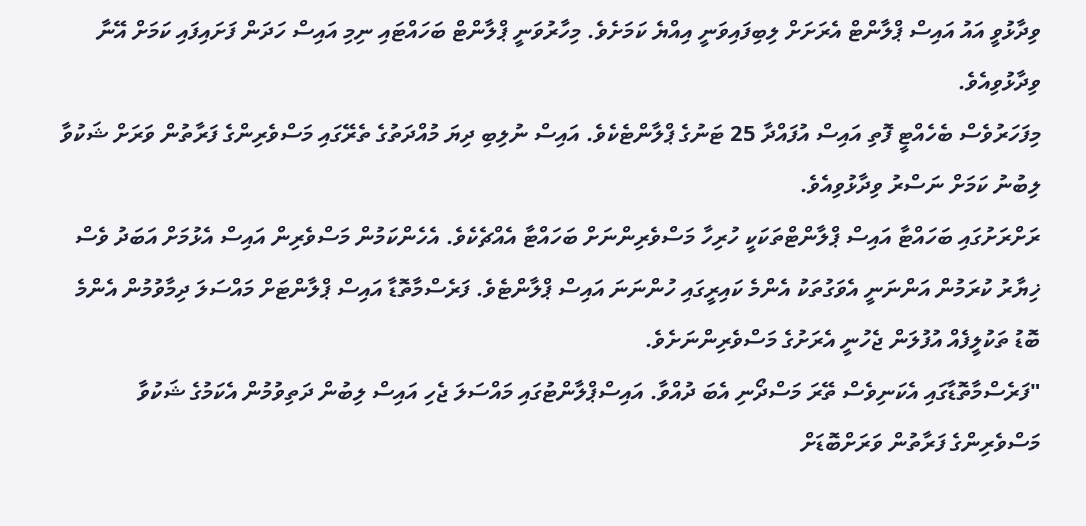ވިދާޅުވީ އައު އައިސް ޕްލާންޓް އެރަށަށް ލިބިފައިވަނީ އިއްޔެ ކަމަށެވެ. މިހާރުވަނީ ޕްލާންޓް ބަހައްޓައި ނިމި އައިސް ހަދަން ފަށައިފައި ކަމަށް އޭނާ ވިދާޅުވިއެވެ.
މިފަހަރުވެސް ބެހެއްޓީ ފޮތި އައިސް އުފައްދާ 25 ޓަނުގެ ޕްލާންޓެކެވެ. އައިސް ނުލިބި ދިޔަ މުއްދަތުގެ ތެރޭގައި މަސްވެރިންގެ ފަރާތުން ވަރަށް ޝަކުވާ ލިބުނު ކަމަށް ނަސްރު ވިދާޅުވިއެވެ.
ރަށްރަށުގައި ބަހައްޓާ އައިސް ޕްލާންޓްތަކަކީ ހުރިހާ މަސްވެރިންނަށް ބަހައްޓާ އެއްޗެކެވެ. އެހެންކަމުން މަސްވެރިން އައިސް އެޅުމަށް އަބަދު ވެސް ޚިޔާރު ކުރަމުން އަންނަނީ އެވަގުތަކު އެންމެ ކައިރީގައި ހުންނަނަ އައިސް ޕްލާންޓެވެ. ފަރެސްމާތޮޑާ އައިސް ޕްލާންޓަށް މައްސަލަ ދިމާވުމުން އެންމެ ބޮޑު ތަކުލީފެއް އުފުލަން ޖެހުނީ އެރަށުގެ މަސްވެރިންނަށެވެ.
"ފަރެސްމާތޮޑާގައި އެކަނިވެސް ތޭރަ މަސްދޯނި އެބަ ދުއްވާ. އައިސްޕްލާންޓުގައި މައްސަލަ ޖެހި އައިސް ލިބުން ދަތިވުމުން އެކަމުގެ ޝަކުވާ މަސްވެރިންގެ ފަރާތުން ވަރަށްބޮޑަށް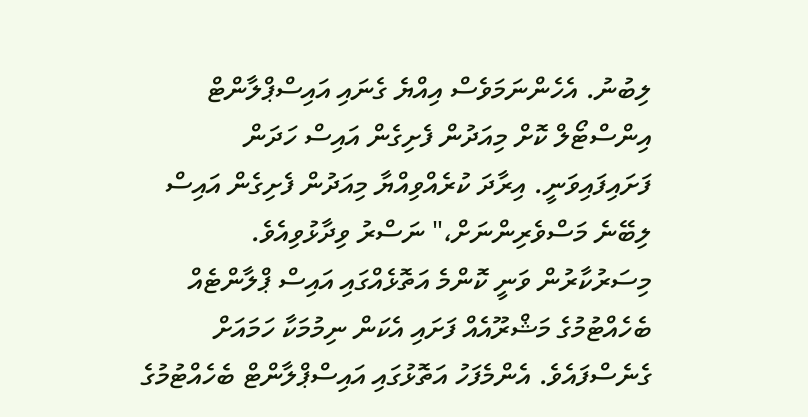ލިބުނު. އެހެންނަމަވެސް އިއްޔެ ގެނައި އައިސްޕްލާންޓް އިންސްޓޯލް ކޮށް މިއަދުން ފެށިގެން އައިސް ހަދަން ފަށައިފައިވަނީ. އިރާދަ ކުރެއްވިއްޔާ މިއަދުން ފެށިގެން އައިސް ލިބޭނެ މަސްވެރިންނަށް،" ނަސްރު ވިދާޅުވިއެވެ.
މިސަރުކާރުން ވަނީ ކޮންމެ އަތޮޅެއްގައި އައިސް ޕްލާންޓެއް ބެހެއްޓުމުގެ މަޝްރޫއެއް ފަށައި އެކަން ނިމުމަކާ ހަމައަށް ގެނެސްފައެވެ. އެންމެފަހު އަތޮޅުގައި އައިސްޕްލާންޓް ބެހެއްޓުމުގެ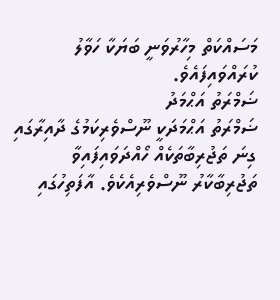މަސައްކަތް މިހާރުވަނީ ބަޔަކާ ހަވާލު ކުރައްވައިފައެވެ.
ޟަމްރަތު އަޙްމަދު
ޟަމްރަތު އަޙްމަދަކީ ނޫސްވެރިކަމުގެ ދާއިރާގައި ގިނަ ތަޖުރިބާތަކެއް ހޯއްދަވައިފައިވާ ތަޖުރިބާކާރު ނޫސްވެރިއެކެވެ. އާފަތިހުގައި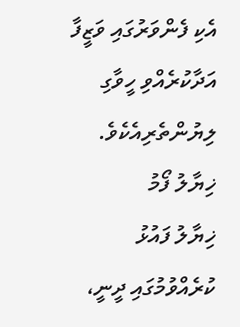އެކި ފެންވަރުގައި ވަޒީފާ އަދާކުރެއްވި ހީވާގި ލިޔުންތެރިއެކެވެ.
ޚިޔާލު ފޯމު
ޚިޔާލު ފައުޅު ކުރެއްވުމުގައި ދީނީ،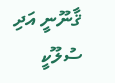ޤާނޫނީ އަދި ސުލޫކީ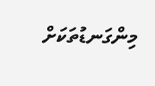މިންގަނޑުތަކަށް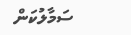ސަމާލުކަން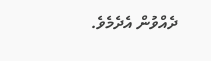ދެއްވުން އެދެމެވެ.